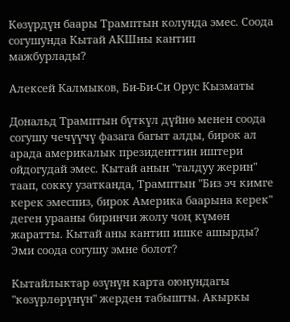Көзүрдүн баары Трамптын колунда эмес. Cоода согушунда Кытай АКШны кантип мажбурлады?

Алексей Калмыков, Би-Би-Си Орус Кызматы

Дональд Трамптын бүткүл дүйнө менен соода согушу чечүүчү фазага багыт алды, бирок ал арада америкалык президенттин иштери ойдогудай эмес. Кытай анын "талдуу жерин" таап, сокку узатканда, Трамптын "Биз эч кимге керек эмеспиз, бирок Америка баарына керек" деген урааны биринчи жолу чоң күмөн жаратты. Кытай аны кантип ишке ашырды? Эми соода согушу эмне болот?

Кытайлыктар өзүнүн карта оюнундагы "көзүрлөрүнүн" жерден табышты. Акыркы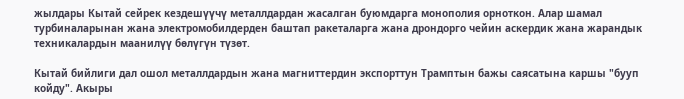жылдары Кытай сейрек кездешүүчү металлдардан жасалган буюмдарга монополия орноткон. Алар шамал турбиналарынан жана электромобилдерден баштап ракеталарга жана дрондорго чейин аскердик жана жарандык техникалардын маанилүү бөлүгүн түзөт.

Кытай бийлиги дал ошол металлдардын жана магниттердин экспорттун Трамптын бажы саясатына каршы "бууп койду". Акыры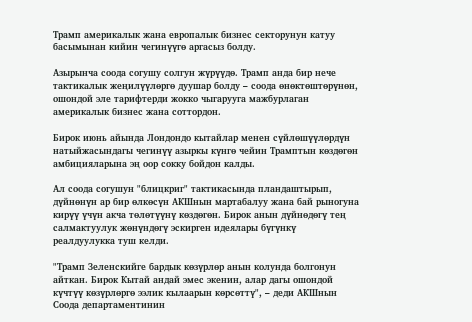Трамп америкалык жана европалык бизнес секторунун катуу басымынан кийин чегинүүгө аргасыз болду.

Азырынча соода согушу солгун жүрүүдө. Трамп анда бир нече тактикалык жеңилүүлөргө дуушар болду – соода өнөктөштөрүнөн, ошондой эле тарифтерди жокко чыгарууга мажбурлаган америкалык бизнес жана соттордон.

Бирок июнь айында Лондондо кытайлар менен сүйлөшүүлөрдүн натыйжасындагы чегинүү азыркы күнгө чейин Трамптын көздөгөн амбицияларына эң оор сокку бойдон калды.

Ал соода согушун "блицкриг" тактикасында пландаштырып, дүйнөнүн ар бир өлкөсүн АКШнын мартабалуу жана бай рыногуна кирүү үчүн акча төлөтүүнү көздөгөн. Бирок анын дүйнөдөгү тең салмактуулук жөнүндөгү эскирген идеялары бүгүнкү реалдуулукка туш келди.

"Трамп Зеленскийге бардык көзүрлөр анын колунда болгонун айткан. Бирок Кытай андай эмес экенин, алар дагы ошондой күчтүү көзүрлөргө ээлик кылаарын көрсөттү", – деди АКШнын Соода департаментинин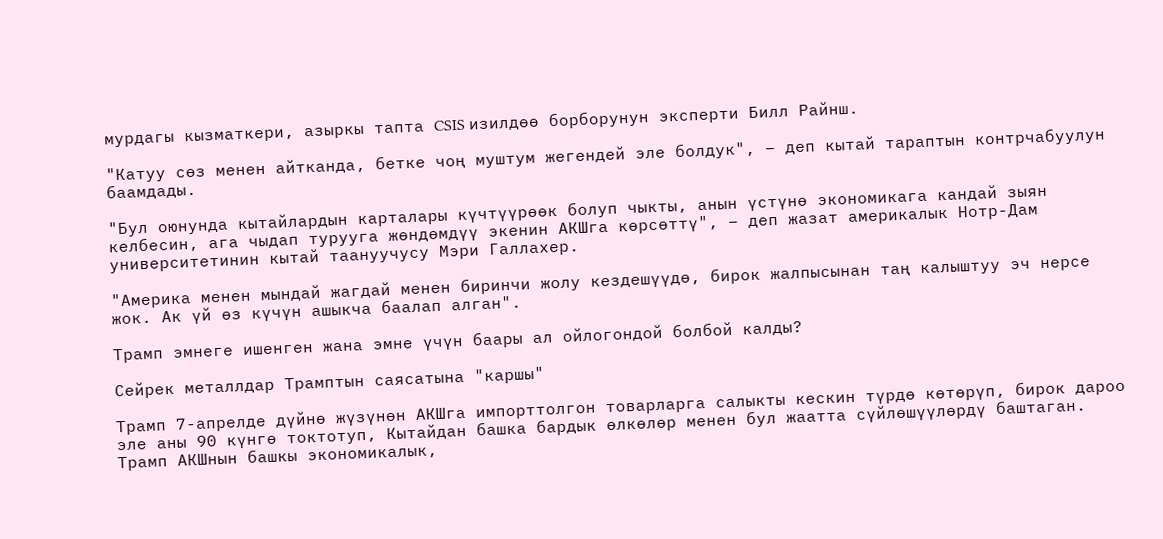мурдагы кызматкери, азыркы тапта CSIS изилдөө борборунун эксперти Билл Райнш.

"Катуу сөз менен айтканда, бетке чоң муштум жегендей эле болдук", – деп кытай тараптын контрчабуулун баамдады.

"Бул оюнунда кытайлардын карталары күчтүүрөөк болуп чыкты, анын үстүнө экономикага кандай зыян келбесин, ага чыдап турууга жөндөмдүү экенин АКШга көрсөттү", – деп жазат америкалык Нотр-Дам университетинин кытай таануучусу Мэри Галлахер.

"Америка менен мындай жагдай менен биринчи жолу кездешүүдө, бирок жалпысынан таң калыштуу эч нерсе жок. Ак үй өз күчүн ашыкча баалап алган".

Трамп эмнеге ишенген жана эмне үчүн баары ал ойлогондой болбой калды?

Сейрек металлдар Трамптын саясатына "каршы"

Трамп 7-апрелде дүйнө жүзүнөн АКШга импорттолгон товарларга салыкты кескин түрдө көтөрүп, бирок дароо эле аны 90 күнгө токтотуп, Кытайдан башка бардык өлкөлөр менен бул жаатта сүйлөшүүлөрдү баштаган. Трамп АКШнын башкы экономикалык,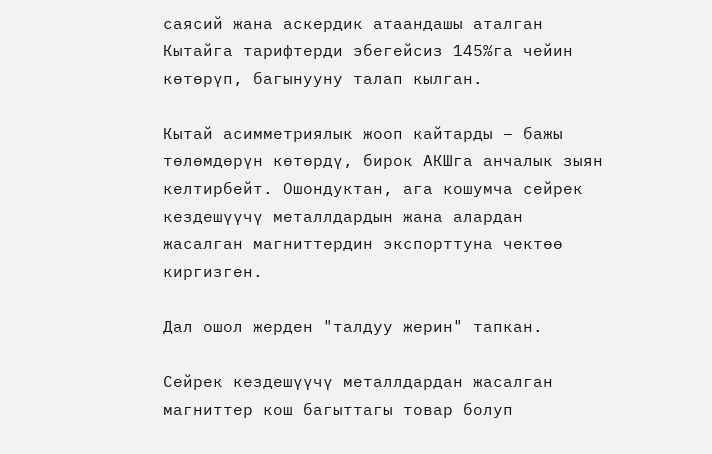саясий жана аскердик атаандашы аталган Кытайга тарифтерди эбегейсиз 145%га чейин көтөрүп, багынууну талап кылган.

Кытай асимметриялык жооп кайтарды – бажы төлөмдөрүн көтөрдү, бирок АКШга анчалык зыян келтирбейт. Ошондуктан, ага кошумча сейрек кездешүүчү металлдардын жана алардан жасалган магниттердин экспорттуна чектөө киргизген.

Дал ошол жерден "талдуу жерин" тапкан.

Сейрек кездешүүчү металлдардан жасалган магниттер кош багыттагы товар болуп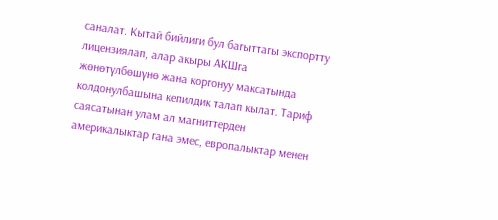саналат. Кытай бийлиги бул багыттагы экспортту лицензиялап, алар акыры АКШга жөнөтүлбөшүнө жана коргонуу максатында колдонулбашына кепилдик талап кылат. Тариф саясатынан улам ал магниттерден америкалыктар гана эмес, европалыктар менен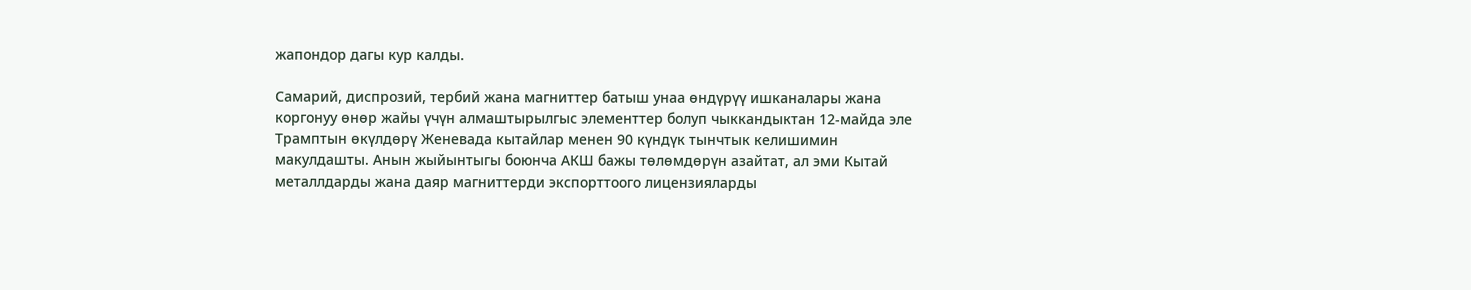жапондор дагы кур калды.

Самарий, диспрозий, тербий жана магниттер батыш унаа өндүрүү ишканалары жана коргонуу өнөр жайы үчүн алмаштырылгыс элементтер болуп чыккандыктан 12-майда эле Трамптын өкүлдөрү Женевада кытайлар менен 90 күндүк тынчтык келишимин макулдашты. Анын жыйынтыгы боюнча АКШ бажы төлөмдөрүн азайтат, ал эми Кытай металлдарды жана даяр магниттерди экспорттоого лицензияларды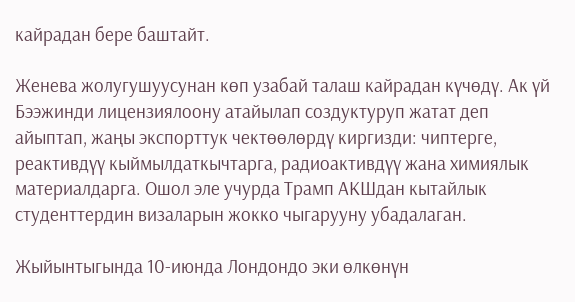кайрадан бере баштайт.

Женева жолугушуусунан көп узабай талаш кайрадан күчөдү. Ак үй Бээжинди лицензиялоону атайылап создуктуруп жатат деп айыптап, жаңы экспорттук чектөөлөрдү киргизди: чиптерге, реактивдүү кыймылдаткычтарга, радиоактивдүү жана химиялык материалдарга. Ошол эле учурда Трамп АКШдан кытайлык студенттердин визаларын жокко чыгарууну убадалаган.

Жыйынтыгында 10-июнда Лондондо эки өлкөнүн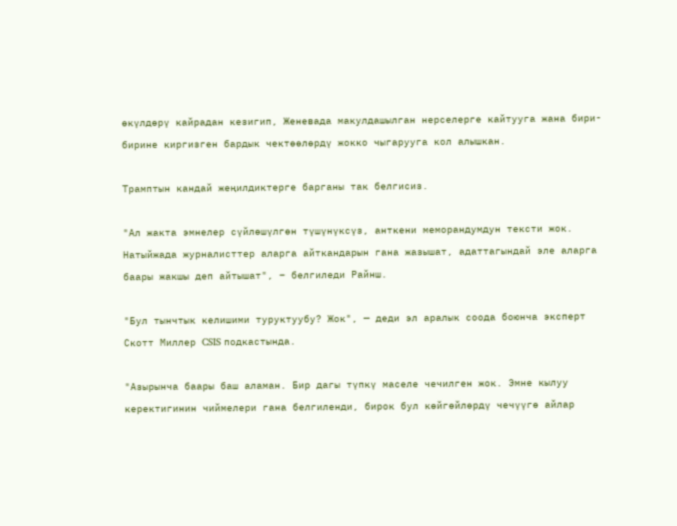өкүлдөрү кайрадан кезигип, Женевада макулдашылган нерселерге кайтууга жана бири-бирине киргизген бардык чектөөлөрдү жокко чыгарууга кол алышкан.

Трамптын кандай жеңилдиктерге барганы так белгисиз.

"Ал жакта эмнелер сүйлөшүлгөн түшүнүксүз, анткени меморандумдун тексти жок. Натыйжада журналисттер аларга айткандарын гана жазышат, адаттагындай эле аларга баары жакшы деп айтышат", – белгиледи Райнш.

"Бул тынчтык келишими туруктуубу? Жок", — деди эл аралык соода боюнча эксперт Скотт Миллер CSIS подкастында.

"Азырынча баары баш аламан. Бир дагы түпкү маселе чечилген жок. Эмне кылуу керектигинин чиймелери гана белгиленди, бирок бул көйгөйлөрдү чечүүгө айлар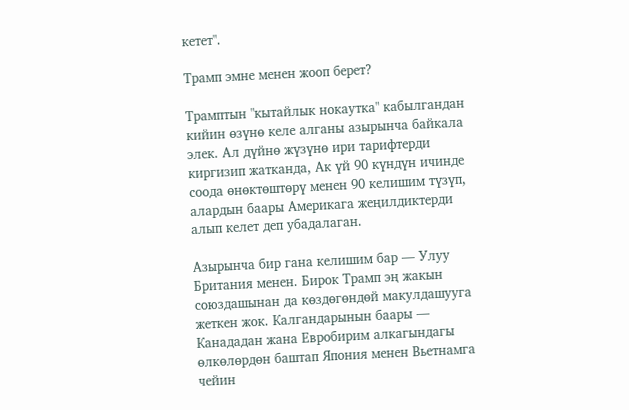кетет".

Трамп эмне менен жооп берет?

Трамптын "кытайлык нокаутка" кабылгандан кийин өзүнө келе алганы азырынча байкала элек. Ал дүйнө жүзүнө ири тарифтерди киргизип жатканда, Ак үй 90 күндүн ичинде соода өнөктөштөрү менен 90 келишим түзүп, алардын баары Америкага жеңилдиктерди алып келет деп убадалаган.

Азырынча бир гана келишим бар — Улуу Британия менен. Бирок Трамп эң жакын союздашынан да көздөгөндөй макулдашууга жеткен жок. Калгандарынын баары — Канададан жана Евробирим алкагындагы өлкөлөрдөн баштап Япония менен Вьетнамга чейин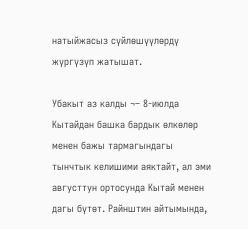натыйжасыз сүйлөшүүлөрдү жүргүзүп жатышат.

Убакыт аз калды ¬– 8-июлда Кытайдан башка бардык өлкөлөр менен бажы тармагындагы тынчтык келишими аяктайт, ал эми августтун ортосунда Кытай менен дагы бүтөт. Райнштин айтымында,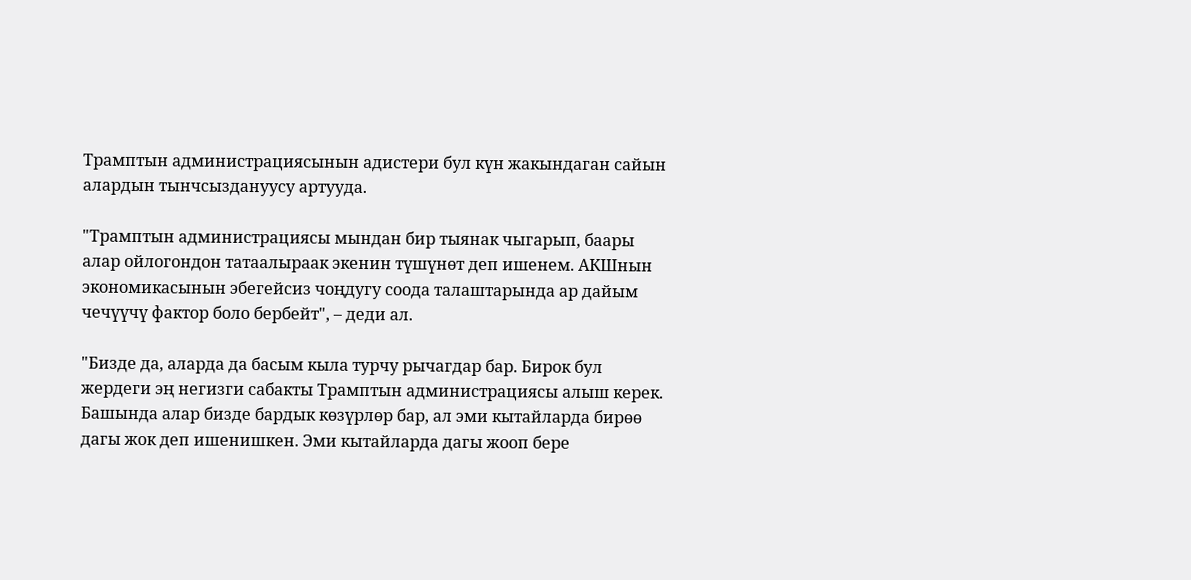Трамптын администрациясынын адистери бул күн жакындаган сайын алардын тынчсыздануусу артууда.

"Трамптын администрациясы мындан бир тыянак чыгарып, баары алар ойлогондон татаалыраак экенин түшүнөт деп ишенем. АКШнын экономикасынын эбегейсиз чоңдугу соода талаштарында ар дайым чечүүчү фактор боло бербейт", – деди ал.

"Бизде да, аларда да басым кыла турчу рычагдар бар. Бирок бул жердеги эң негизги сабакты Трамптын администрациясы алыш керек. Башында алар бизде бардык көзүрлөр бар, ал эми кытайларда бирөө дагы жок деп ишенишкен. Эми кытайларда дагы жооп бере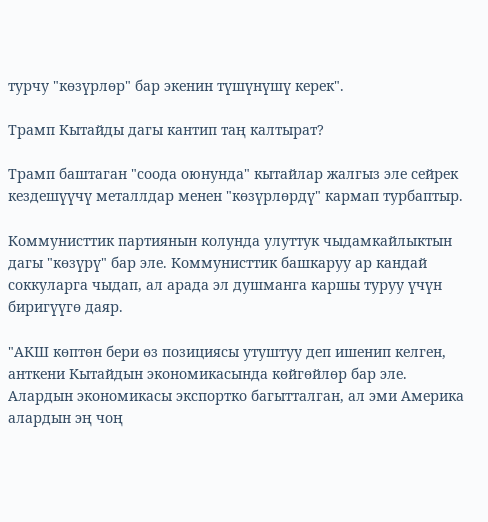турчу "көзүрлөр" бар экенин түшүнүшү керек".

Трамп Кытайды дагы кантип таң калтырат?

Трамп баштаган "соода оюнунда" кытайлар жалгыз эле сейрек кездешүүчү металлдар менен "көзүрлөрдү" кармап турбаптыр.

Коммунисттик партиянын колунда улуттук чыдамкайлыктын дагы "көзүрү" бар эле. Коммунисттик башкаруу ар кандай соккуларга чыдап, ал арада эл душманга каршы туруу үчүн биригүүгө даяр.

"АКШ көптөн бери өз позициясы утуштуу деп ишенип келген, анткени Кытайдын экономикасында көйгөйлөр бар эле. Алардын экономикасы экспортко багытталган, ал эми Америка алардын эң чоң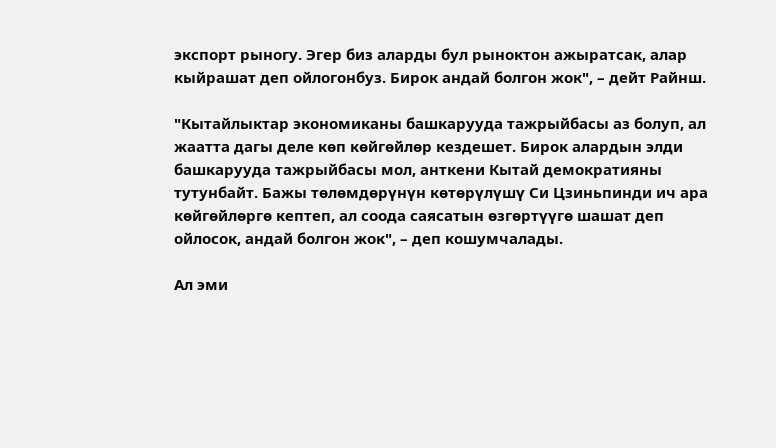экспорт рыногу. Эгер биз аларды бул рыноктон ажыратсак, алар кыйрашат деп ойлогонбуз. Бирок андай болгон жок", – дейт Райнш.

"Кытайлыктар экономиканы башкарууда тажрыйбасы аз болуп, ал жаатта дагы деле көп көйгөйлөр кездешет. Бирок алардын элди башкарууда тажрыйбасы мол, анткени Кытай демократияны тутунбайт. Бажы төлөмдөрүнүн көтөрүлүшү Си Цзиньпинди ич ара көйгөйлөргө кептеп, ал соода саясатын өзгөртүүгө шашат деп ойлосок, андай болгон жок", – деп кошумчалады.

Ал эми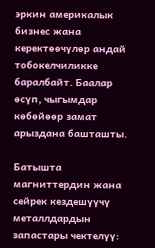эркин америкалык бизнес жана керектөөчүлөр андай тобокелчиликке баралбайт. Баалар өсүп, чыгымдар көбөйөөр замат арыздана башташты.

Батышта магниттердин жана сейрек кездешүүчү металлдардын запастары чектелүү: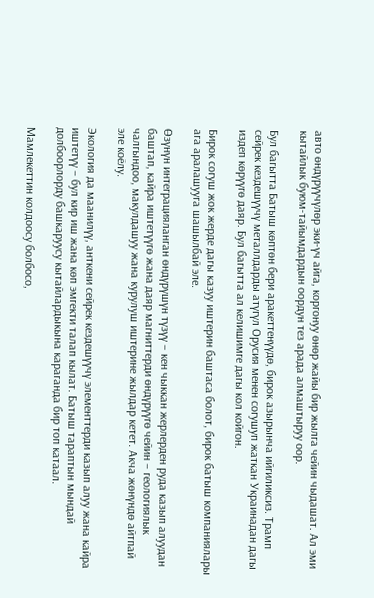авто өндүрүүчүлөр эки-үч айга, коргонуу өнөр жайы бир жылга чейин чыдашат. Ал эми кытайлык буюм-тайымдардын оордун тез арада алмаштыруу оор.

Бул багытта Батыш көптөн бери аракеттенүүдө, бирок азырынча ийгиликсиз. Трамп сейрек кездешүүчү металлдарды атүгүл Орусия менен согушуп жаткан Украинадан дагы издеп көрүүгө даяр. Бул багытта ал келишимге дагы кол койгон.

Бирок согуш жок жерде дагы казуу иштерин баштаса болот, бирок батыш компаниялары ага аралашууга шашылбай эле.

Өзүнүн интеграцияланган өндүрүшүн түзүү – кен чыккан жерлерден руда казып алуудан баштап, кайра иштетүүгө жана даяр магниттерди өндүрүүгө чейин – геологиялык чалгындоо, макулдашуу жана курулуш иштерине жылдар кетет. Акча жөнүндө айтпай эле коёлу.

Экология да маанилүү, анткени сейрек кездешүүчү элементтерди казып алуу жана кайра иштетүү – бул кир иш жана көп эмгекти талап кылат. Батыш тараптын мындай долбоорлорду башкаруусу кытайлардыкына караганда бир топ катаал.

Мамлекеттин колдоосу болбосо,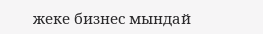жеке бизнес мындай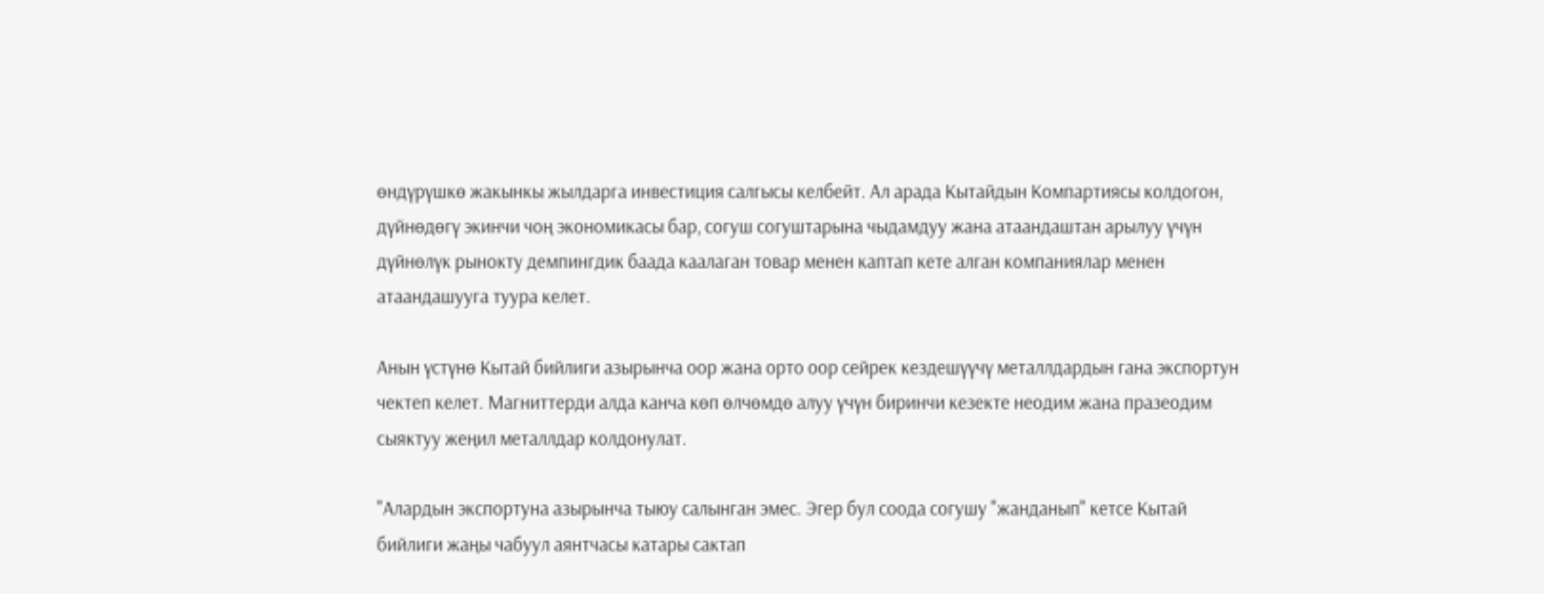өндүрүшкө жакынкы жылдарга инвестиция салгысы келбейт. Ал арада Кытайдын Компартиясы колдогон, дүйнөдөгү экинчи чоң экономикасы бар, согуш согуштарына чыдамдуу жана атаандаштан арылуу үчүн дүйнөлүк рынокту демпингдик баада каалаган товар менен каптап кете алган компаниялар менен атаандашууга туура келет.

Анын үстүнө Кытай бийлиги азырынча оор жана орто оор сейрек кездешүүчү металлдардын гана экспортун чектеп келет. Магниттерди алда канча көп өлчөмдө алуу үчүн биринчи кезекте неодим жана празеодим сыяктуу жеңил металлдар колдонулат.

"Алардын экспортуна азырынча тыюу салынган эмес. Эгер бул соода согушу "жанданып" кетсе Кытай бийлиги жаңы чабуул аянтчасы катары сактап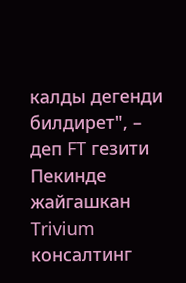калды дегенди билдирет", – деп FT гезити Пекинде жайгашкан Trivium консалтинг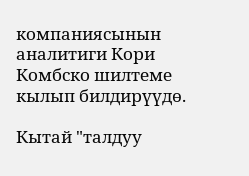компаниясынын аналитиги Кори Комбско шилтеме кылып билдирүүдө.

Кытай "талдуу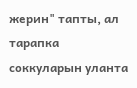жерин" тапты, ал тарапка соккуларын уланта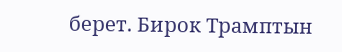берет. Бирок Трамптын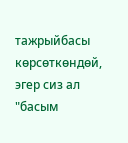тажрыйбасы көрсөткөндөй, эгер сиз ал "басым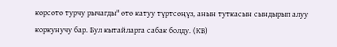көрсөтө турчу рычагды" өтө катуу түртсөңүз, анын туткасын сындырып алуу коркунучу бар. Бул кытайларга сабак болду. (КВ)